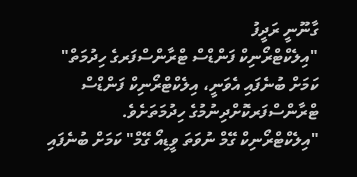ގާނޫނީ ރަދީފު
"އިލެކްޓްރޯނިކް ފަންޑްސް ޓްރާންސްފަރގެ ހިދުމަތް" ކަމަށް ބުނެފައި އެވަނީ، އިލެކްޓްރޯނިކް ފަންޑްސް ޓްރާންސްފަރކޮށްދިނުމުގެ ހިދުމަތަށެވެ.
"އިލެކްޓްރޯނިކް ގޭމް ނުވަތަ ވީޑިއޯ ގޭމް" ކަމަށް ބުނެފައި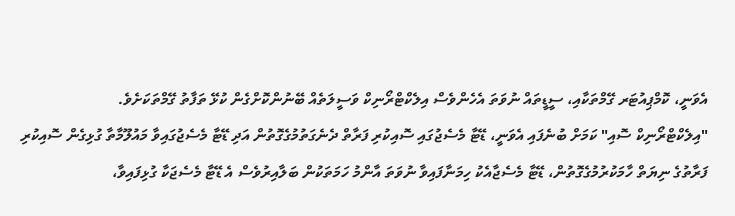އެވަނީ، ކޮމްޕިއުޓަރ ގޭމްތަކާއި، ސީޑީތައް ނުވަތަ އެހެންވެސް އިލެކްޓްރޯނިކް ވަސީލަތެއް ބޭނުންކޮށްގެން ކުޅޭ ތަފާތު ގޭމްތަކަށެވެ.
"އިލެކްޓްރޯނިކް ސޮއި" ކަމަށް ބުނެފައި އެވަނީ، ޑޭޓާ މެސެޖުގައި ސޮއިކުރި ފަރާތް ދެނެގަތުމުގެގޮތުން އަދި ޑޭޓާ މެސެޖުގައިވާ މައުލޫމާތާ ގުޅިގެން ސޮއިކުރި ފަރާތުގެ ނިޔަތް ހާމަކުރުމުގެގޮތުން، ޑޭޓާ މެސެޖާއެކު ހިމަނާފައިވާ ނުވަތަ އާންމު ހަމަތަކުން ބަލާއިރުވެސް އެ ޑޭޓާ މެސެޖަކާ ގުޅިފައިވާ،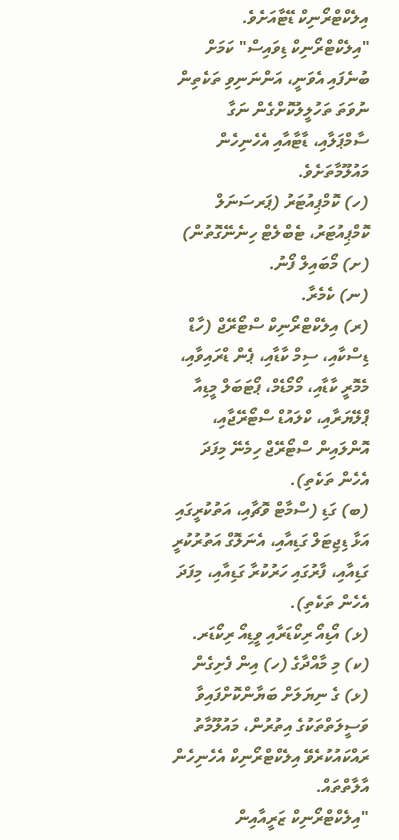އިލެކްޓްރޯނިކް ޑޭޓާއަށެވެ.
"އިލެކްޓްރޯނިކް ޑިވައިސް" ކަމަށް ބުނެފައި އެވަނީ، އަންނަނިވި ތަކެތިން ނުވަތަ ތަހުލީލުކޮށްގެން ނަގާ ސާމްޕަލާއި، ޑާޓާއާއި އެހެނިހެން މައުލޫމާތަށެވެ.
(ހ) ކޮމްޕިއުޓަރު (ޕަރސަނަލް ކޮމްޕިއުޓަރު، ޓެބްލެޓް ހިނެނޭގޮތުން)
(ށ) މޯބައިލް ފޯނު.
(ނ) ކެމެރާ.
(ރ) އިލެކްޓްރޯނިކް ސްޓޯރޭޖް (ހާޑް ޑިސްކާއި، ސިމް ކާޑާއި، ޕެން ޑްރައިވާއި، މެމޮރީ ކާޑާއި، މޯމޯޑެމް، ޕޯޓަބަލް މީޑިއާ ޕްލޭޔަރާއި، ކްލައުޑް ސްޓޯރޭޖާއި، އޮންލައިން ސްޓޯރޭޖް ހިމެނޭ މިފަދަ އެހެން ތަކެތި).
(ބ) ގަޑި (ސްމާޓް ވޮޗާއި، އަތުކުރީގައި އަޅާ ޑިޖިޓަލް ގަޑިއާއި، އެނަލޮގް އަތުރުކުރީ ގަޑިއާއި، ފާރުގައި ހަރުކުރާ ގަޑިއާއި، މިފަދަ އެހެން ތަކެތި).
(ޅ) އޯޑިއޯ ރިކޯޑަރާއި ވީޑިއޯ ރިކޯޑަރ.
(ކ) މި މާއްދާގެ (ހ) އިން ފެށިގެން (ޅ) ގެ ނިޔަލަށް ބަޔާންކޮށްފައިވާ ވަސީލަތްތަކުގެ އިތުރުން، މައުލޫމާތު ރައްކައުކުރެވޭ އިލެކްޓްރޯނިކް އެހެނިހެން އާލާތްތައް.
"އިލެކްޓްރޯނިކް ޒަރީއާއިން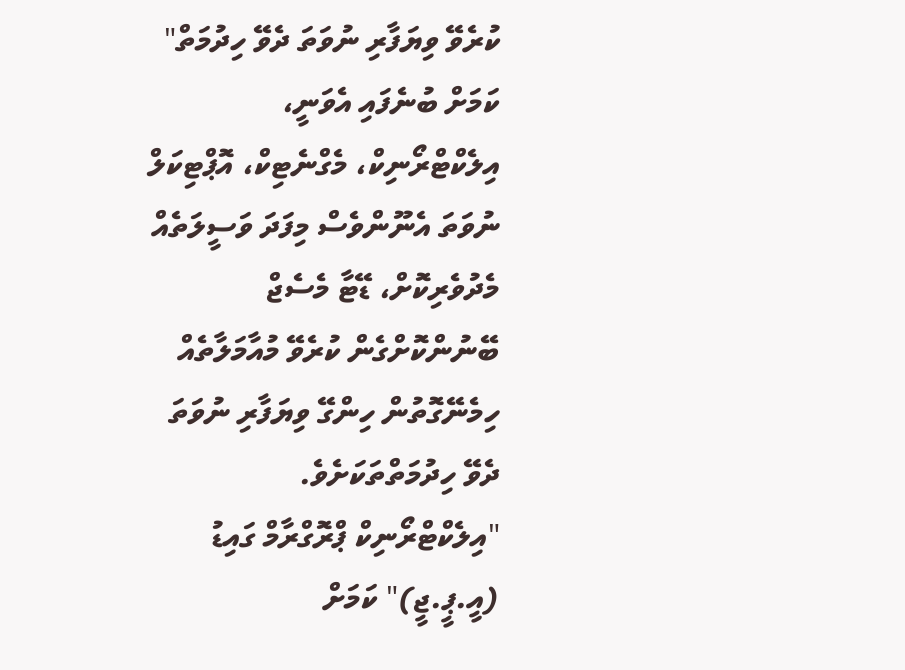ކުރެވޭ ވިޔަފާރި ނުވަތަ ދެވޭ ހިދުމަތް" ކަމަށް ބުނެފައި އެވަނީ، އިލެކްޓްރޯނިކް، މެގްނެޓިކް، އޮޕްޓިކަލް ނުވަތަ އެނޫންވެސް މިފަދަ ވަސީލަތެއް މެދުވެރިކޮށް، ޑޭޓާ މެސެޖް ބޭނުންކޮށްގެން ކުރެވޭ މުއާމަލާތެއް ހިމެނޭގޮތުން ހިންގޭ ވިޔަފާރި ނުވަތަ ދެވޭ ހިދުމަތްތަކަށެވެ.
"އިލެކްޓްރޯނިކް ޕްރޮގްރާމް ގައިޑު (އީ.ޕީ.ޖީ)" ކަމަށް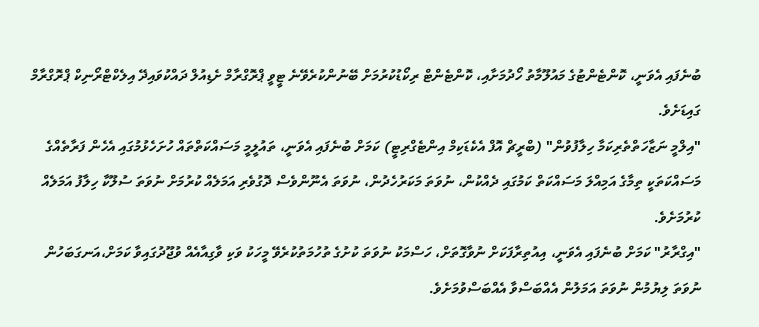ބުނެފައި އެވަނީ، ކޮންޓެންޓުގެ މައުލޫމާތު ހޯދުމަށާއި، ކޮންޓެންޓް ރިކޯޑުކުރުމަށް ބޭނުންކުރެވޭނެ ޓީވީ ޕްރޮގްރާމް ށެޑިއުލް ދައްކުވައިދޭ އިލެކްޓްރޯނިކް ޕްރޮގްރާމް ގައިޑަށެވެ.
"އިލްމީ ނަޒާހަތްތެރިކަމާ ހިލާފުވުން" (ބްރީޗް އޮފް އެކެޑަކިމް އިންޓެގްރިޓީ) ކަމަށް ބުނެފައި އެވަނީ، ތައުލީމީ މަސައްކަތްތައް ހުށަހެޅުމުގައި އެހެން ފަރާތެއްގެ މަސައްކަތަކީ ތިމާގެ އަމިއްލަ މަސައްކަތް ކަމުގައި ދެއްކުން، ނުވަތަ މަކަރުހެދުން، ނުވަތަ އެނޫންވެސް ދޮގުވެރި އަމަލެއް ކުރުމަށް ނުވަތަ ސުލޫކާ ހިލާފު އަމަލެއް ކުރުމަށެވެ.
"އިގްރާރު" ކަމަށް ބުނެފައި އެވަނީ، އިއުތިރާފަކަށް ނުވާގޮތަށް، ހަސްމަކު ނުވަތަ ކުށުގެ ތުހުމަތުކުރެވޭ މީހަކު ވަކި ވާގިއާއެއް ވުޖޫދުގައިވާ ކަމަށް،އަނގަބަހުން ނުވަތަ ލިޔުމުން ނުވަތަ އަމަލުން އެއްބަސްވާ އެއްބަސްވުމަށެވެ.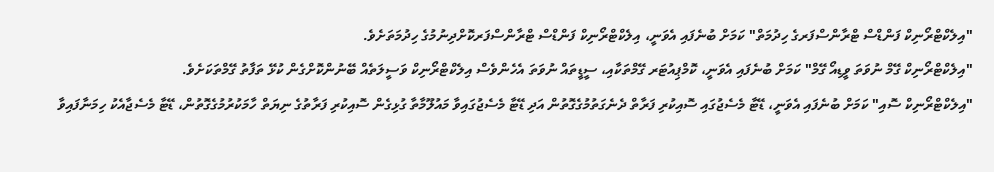"އިލެކްޓްރޯނިކް ފަންޑްސް ޓްރާންސްފަރގެ ހިދުމަތް" ކަމަށް ބުނެފައި އެވަނީ، އިލެކްޓްރޯނިކް ފަންޑްސް ޓްރާންސްފަރކޮށްދިނުމުގެ ހިދުމަތަށެވެ.
"އިލެކްޓްރޯނިކް ގޭމް ނުވަތަ ވީޑިއޯ ގޭމް" ކަމަށް ބުނެފައި އެވަނީ، ކޮމްޕިއުޓަރ ގޭމްތަކާއި، ސީޑީތައް ނުވަތަ އެހެންވެސް އިލެކްޓްރޯނިކް ވަސީލަތެއް ބޭނުންކޮށްގެން ކުޅޭ ތަފާތު ގޭމްތަކަށެވެ.
"އިލެކްޓްރޯނިކް ސޮއި" ކަމަށް ބުނެފައި އެވަނީ، ޑޭޓާ މެސެޖުގައި ސޮއިކުރި ފަރާތް ދެނެގަތުމުގެގޮތުން އަދި ޑޭޓާ މެސެޖުގައިވާ މައުލޫމާތާ ގުޅިގެން ސޮއިކުރި ފަރާތުގެ ނިޔަތް ހާމަކުރުމުގެގޮތުން، ޑޭޓާ މެސެޖާއެކު ހިމަނާފައިވާ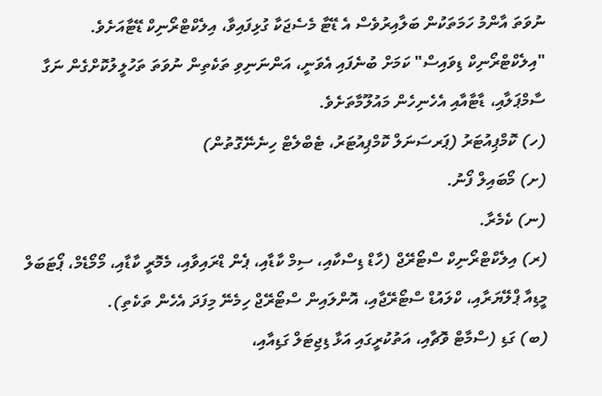ނުވަތަ އާންމު ހަމަތަކުން ބަލާއިރުވެސް އެ ޑޭޓާ މެސެޖަކާ ގުޅިފައިވާ، އިލެކްޓްރޯނިކް ޑޭޓާއަށެވެ.
"އިލެކްޓްރޯނިކް ޑިވައިސް" ކަމަށް ބުނެފައި އެވަނީ، އަންނަނިވި ތަކެތިން ނުވަތަ ތަހުލީލުކޮށްގެން ނަގާ ސާމްޕަލާއި، ޑާޓާއާއި އެހެނިހެން މައުލޫމާތަށެވެ.
(ހ) ކޮމްޕިއުޓަރު (ޕަރސަނަލް ކޮމްޕިއުޓަރު، ޓެބްލެޓް ހިނެނޭގޮތުން)
(ށ) މޯބައިލް ފޯނު.
(ނ) ކެމެރާ.
(ރ) އިލެކްޓްރޯނިކް ސްޓޯރޭޖް (ހާޑް ޑިސްކާއި، ސިމް ކާޑާއި، ޕެން ޑްރައިވާއި، މެމޮރީ ކާޑާއި، މޯމޯޑެމް، ޕޯޓަބަލް މީޑިއާ ޕްލޭޔަރާއި، ކްލައުޑް ސްޓޯރޭޖާއި، އޮންލައިން ސްޓޯރޭޖް ހިމެނޭ މިފަދަ އެހެން ތަކެތި).
(ބ) ގަޑި (ސްމާޓް ވޮޗާއި، އަތުކުރީގައި އަޅާ ޑިޖިޓަލް ގަޑިއާއި،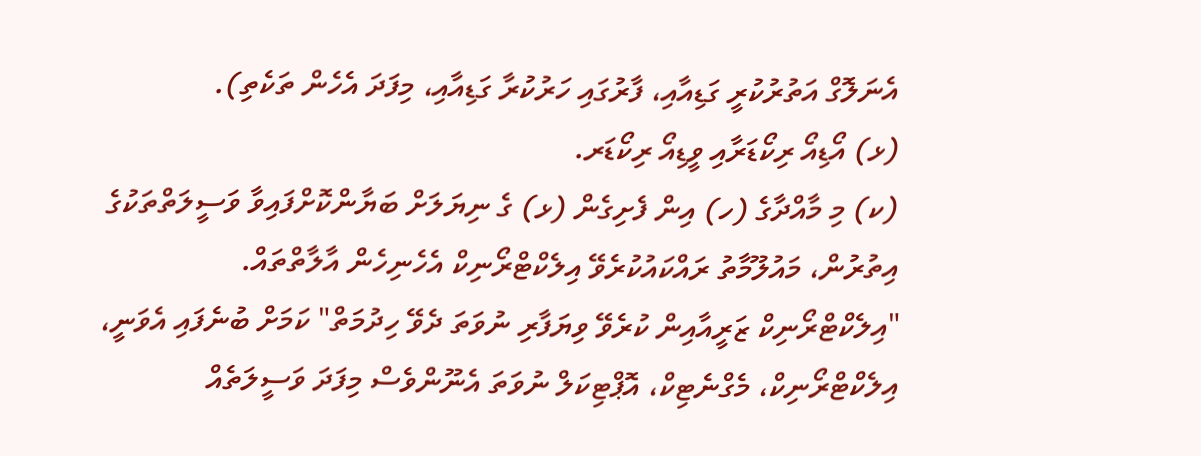އެނަލޮގް އަތުރުކުރީ ގަޑިއާއި، ފާރުގައި ހަރުކުރާ ގަޑިއާއި، މިފަދަ އެހެން ތަކެތި).
(ޅ) އޯޑިއޯ ރިކޯޑަރާއި ވީޑިއޯ ރިކޯޑަރ.
(ކ) މި މާއްދާގެ (ހ) އިން ފެށިގެން (ޅ) ގެ ނިޔަލަށް ބަޔާންކޮށްފައިވާ ވަސީލަތްތަކުގެ އިތުރުން، މައުލޫމާތު ރައްކައުކުރެވޭ އިލެކްޓްރޯނިކް އެހެނިހެން އާލާތްތައް.
"އިލެކްޓްރޯނިކް ޒަރީއާއިން ކުރެވޭ ވިޔަފާރި ނުވަތަ ދެވޭ ހިދުމަތް" ކަމަށް ބުނެފައި އެވަނީ، އިލެކްޓްރޯނިކް، މެގްނެޓިކް، އޮޕްޓިކަލް ނުވަތަ އެނޫންވެސް މިފަދަ ވަސީލަތެއް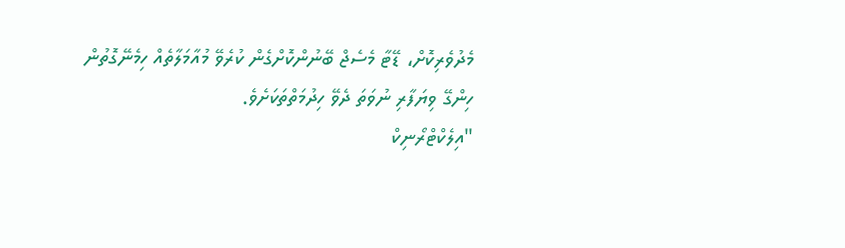މެދުވެރިކޮށް، ޑޭޓާ މެސެޖް ބޭނުންކޮށްގެން ކުރެވޭ މުއާމަލާތެއް ހިމެނޭގޮތުން ހިންގޭ ވިޔަފާރި ނުވަތަ ދެވޭ ހިދުމަތްތަކަށެވެ.
"އިލެކްޓްރޯނިކް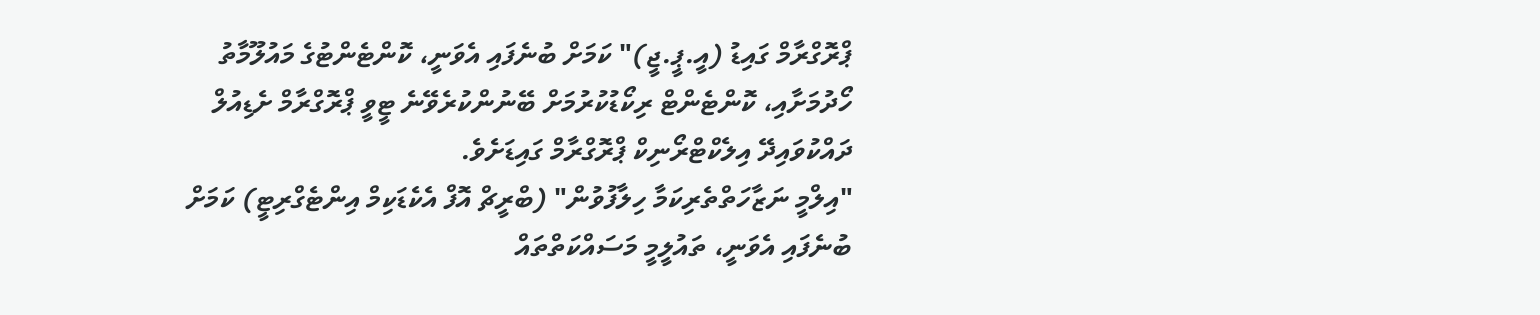ޕްރޮގްރާމް ގައިޑު (އީ.ޕީ.ޖީ)" ކަމަށް ބުނެފައި އެވަނީ، ކޮންޓެންޓުގެ މައުލޫމާތު ހޯދުމަށާއި، ކޮންޓެންޓް ރިކޯޑުކުރުމަށް ބޭނުންކުރެވޭނެ ޓީވީ ޕްރޮގްރާމް ށެޑިއުލް ދައްކުވައިދޭ އިލެކްޓްރޯނިކް ޕްރޮގްރާމް ގައިޑަށެވެ.
"އިލްމީ ނަޒާހަތްތެރިކަމާ ހިލާފުވުން" (ބްރީޗް އޮފް އެކެޑަކިމް އިންޓެގްރިޓީ) ކަމަށް ބުނެފައި އެވަނީ، ތައުލީމީ މަސައްކަތްތައް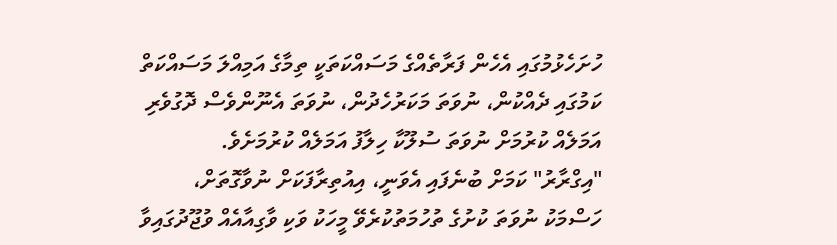ހުށަހެޅުމުގައި އެހެން ފަރާތެއްގެ މަސައްކަތަކީ ތިމާގެ އަމިއްލަ މަސައްކަތް ކަމުގައި ދެއްކުން، ނުވަތަ މަކަރުހެދުން، ނުވަތަ އެނޫންވެސް ދޮގުވެރި އަމަލެއް ކުރުމަށް ނުވަތަ ސުލޫކާ ހިލާފު އަމަލެއް ކުރުމަށެވެ.
"އިގްރާރު" ކަމަށް ބުނެފައި އެވަނީ، އިއުތިރާފަކަށް ނުވާގޮތަށް، ހަސްމަކު ނުވަތަ ކުށުގެ ތުހުމަތުކުރެވޭ މީހަކު ވަކި ވާގިއާއެއް ވުޖޫދުގައިވާ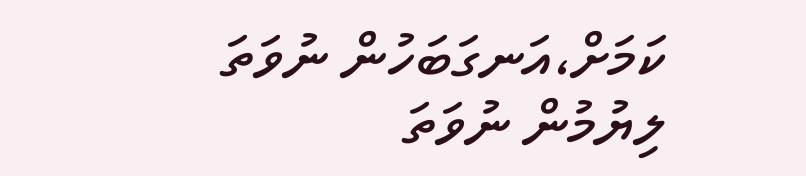ކަމަށް،އަނގަބަހުން ނުވަތަ ލިޔުމުން ނުވަތަ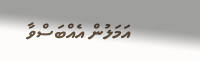އަމަލުން އެއްބަސްވާ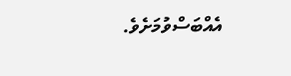އެއްބަސްވުމަށެވެ.